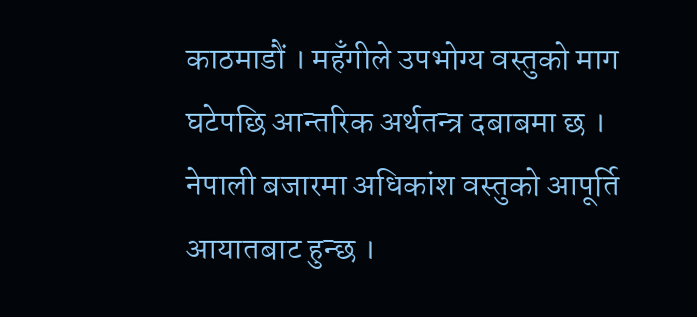काठमाडौं । महँगीले उपभोग्य वस्तुको माग घटेपछि आन्तरिक अर्थतन्त्र दबाबमा छ । नेपाली बजारमा अधिकांश वस्तुको आपूर्ति आयातबाट हुन्छ ।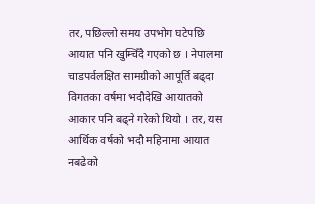तर, पछिल्लो समय उपभोग घटेपछि आयात पनि खुम्चिँदै गएको छ । नेपालमा चाडपर्वलक्षित सामग्रीको आपूर्ति बढ्दा विगतका वर्षमा भदौदेखि आयातको आकार पनि बढ्ने गरेको थियो । तर, यस आर्थिक वर्षको भदौ महिनामा आयात नबढेको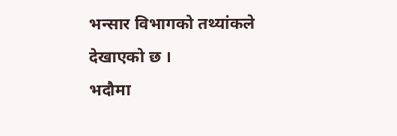भन्सार विभागको तथ्यांकले देखाएको छ ।
भदौमा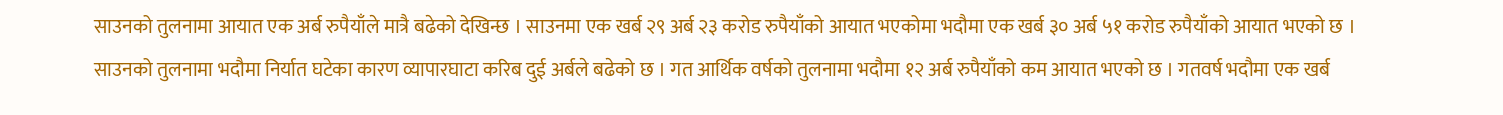साउनको तुलनामा आयात एक अर्ब रुपैयाँले मात्रै बढेको देखिन्छ । साउनमा एक खर्ब २९ अर्ब २३ करोड रुपैयाँको आयात भएकोमा भदौमा एक खर्ब ३० अर्ब ५१ करोड रुपैयाँको आयात भएको छ । साउनको तुलनामा भदौमा निर्यात घटेका कारण व्यापारघाटा करिब दुई अर्बले बढेको छ । गत आर्थिक वर्षको तुलनामा भदौमा १२ अर्ब रुपैयाँको कम आयात भएको छ । गतवर्ष भदौमा एक खर्ब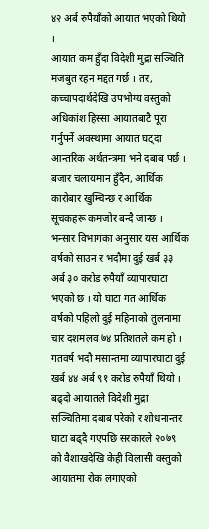४२ अर्ब रुपैयाँको आयात भएको थियो ।
आयात कम हुँदा विदेशी मुद्रा सञ्चिति मजबुत रहन मद्दत गर्छ । तर, कच्चापदार्थदेखि उपभोग्य वस्तुको अधिकांश हिस्सा आयातबाटै पूरा गर्नुपर्ने अवस्थामा आयात घट्दा आन्तरिक अर्थतन्त्रमा भने दबाब पर्छ । बजार चलायमान हुँदैन, आर्थिक कारोबार खुम्चिन्छ र आर्थिक सूचकहरू कमजोर बन्दै जान्छ ।
भन्सार विभागका अनुसार यस आर्थिक वर्षको साउन र भदौमा दुई खर्ब ३३ अर्ब ३० करोड रुपैयाँ व्यापारघाटा भएको छ । यो घाटा गत आर्थिक वर्षको पहिलो दुई महिनाको तुलनामा चार दशमलव ७४ प्रतिशतले कम हो । गतवर्ष भदौ मसान्तमा व्यापारघाटा दुई खर्ब ४४ अर्ब ९१ करोड रुपैयाँ थियो । बढ्दो आयातले विदेशी मुद्रा सञ्चितिमा दबाब परेको र शोधनान्तर घाटा बढ्दै गएपछि सरकारले २०७९ को वैशाखदेखि केही विलासी वस्तुको आयातमा रोक लगाएको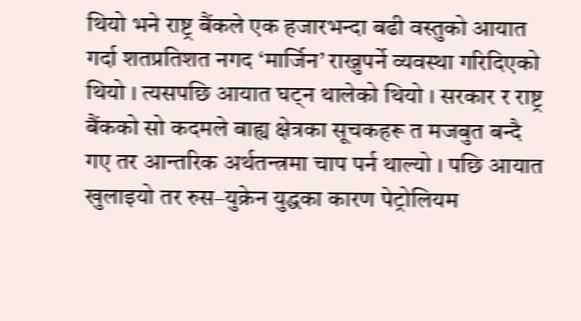थियो भने राष्ट्र बैंकले एक हजारभन्दा बढी वस्तुको आयात गर्दा शतप्रतिशत नगद ‘मार्जिन’ राख्नुपर्ने व्यवस्था गरिदिएको थियो । त्यसपछि आयात घट्न थालेको थियो । सरकार र राष्ट्र बैंकको सो कदमले बाह्य क्षेत्रका सूचकहरू त मजबुत बन्दै गए तर आन्तरिक अर्थतन्त्रमा चाप पर्न थाल्यो । पछि आयात खुलाइयो तर रुस–युक्रेन युद्धका कारण पेट्रोलियम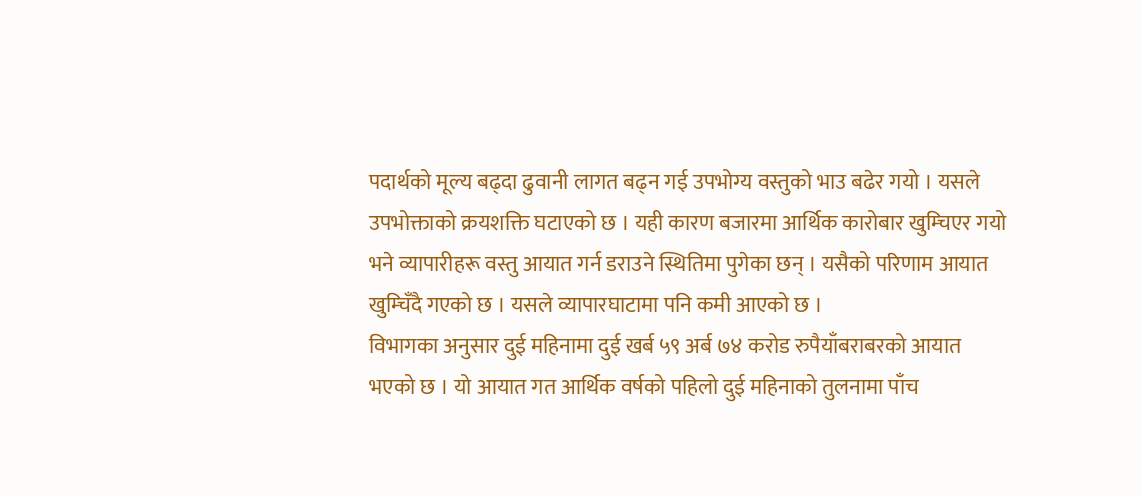पदार्थको मूल्य बढ्दा ढुवानी लागत बढ्न गई उपभोग्य वस्तुको भाउ बढेर गयो । यसले उपभोक्ताको क्रयशक्ति घटाएको छ । यही कारण बजारमा आर्थिक कारोबार खुम्चिएर गयो भने व्यापारीहरू वस्तु आयात गर्न डराउने स्थितिमा पुगेका छन् । यसैको परिणाम आयात खुम्चिँदै गएको छ । यसले व्यापारघाटामा पनि कमी आएको छ ।
विभागका अनुसार दुई महिनामा दुई खर्ब ५९ अर्ब ७४ करोड रुपैयाँबराबरको आयात भएको छ । यो आयात गत आर्थिक वर्षको पहिलो दुई महिनाको तुलनामा पाँच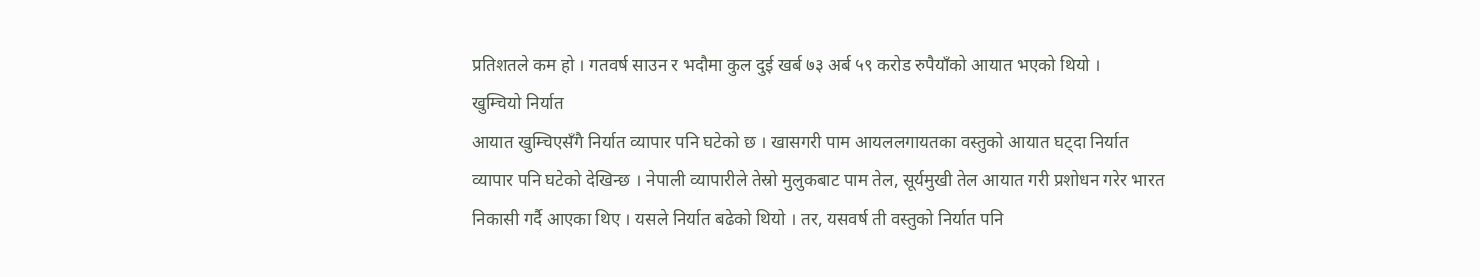प्रतिशतले कम हो । गतवर्ष साउन र भदौमा कुल दुई खर्ब ७३ अर्ब ५९ करोड रुपैयाँको आयात भएको थियो ।
खुम्चियो निर्यात
आयात खुम्चिएसँगै निर्यात व्यापार पनि घटेको छ । खासगरी पाम आयललगायतका वस्तुको आयात घट्दा निर्यात व्यापार पनि घटेको देखिन्छ । नेपाली व्यापारीले तेस्रो मुलुकबाट पाम तेल, सूर्यमुखी तेल आयात गरी प्रशोधन गरेर भारत निकासी गर्दै आएका थिए । यसले निर्यात बढेको थियो । तर, यसवर्ष ती वस्तुको निर्यात पनि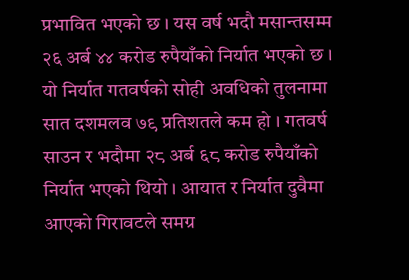प्रभावित भएको छ । यस वर्ष भदौ मसान्तसम्म २६ अर्ब ४४ करोड रुपैयाँको निर्यात भएको छ । यो निर्यात गतवर्षको सोही अवधिको तुलनामा सात दशमलव ७९ प्रतिशतले कम हो । गतवर्ष साउन र भदौमा २८ अर्ब ६८ करोड रुपैयाँको निर्यात भएको थियो । आयात र निर्यात दुवैमा आएको गिरावटले समग्र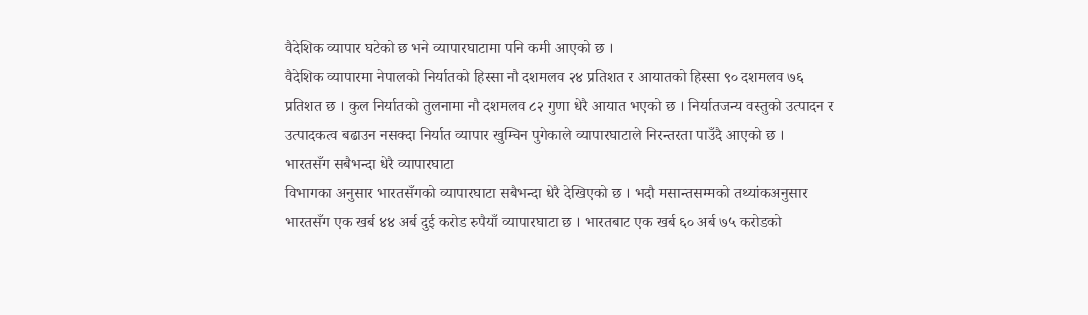वैदेशिक व्यापार घटेको छ भने व्यापारघाटामा पनि कमी आएको छ ।
वैदेशिक व्यापारमा नेपालको निर्यातको हिस्सा नौ दशमलव २४ प्रतिशत र आयातको हिस्सा ९० दशमलव ७६ प्रतिशत छ । कुल निर्यातको तुलनामा नौ दशमलव ८२ गुणा धेरै आयात भएको छ । निर्यातजन्य वस्तुको उत्पादन र उत्पादकत्व बढाउन नसक्दा निर्यात व्यापार खुम्चिन पुगेकाले व्यापारघाटाले निरन्तरता पाउँदै आएको छ ।
भारतसँग सबैभन्दा धेरै व्यापारघाटा
विभागका अनुसार भारतसँगको व्यापारघाटा सबैभन्दा धेरै देखिएको छ । भदौ मसान्तसम्मको तथ्यांकअनुसार भारतसँग एक खर्ब ४४ अर्ब दुई करोड रुपैयाँ व्यापारघाटा छ । भारतबाट एक खर्ब ६० अर्ब ७५ करोडको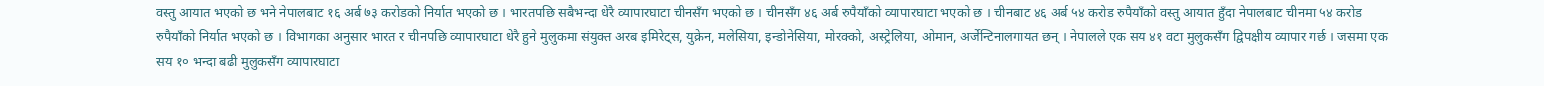वस्तु आयात भएको छ भने नेपालबाट १६ अर्ब ७३ करोडको निर्यात भएको छ । भारतपछि सबैभन्दा धेरै व्यापारघाटा चीनसँग भएको छ । चीनसँग ४६ अर्ब रुपैयाँको व्यापारघाटा भएको छ । चीनबाट ४६ अर्ब ५४ करोड रुपैयाँको वस्तु आयात हुँदा नेपालबाट चीनमा ५४ करोड रुपैयाँको निर्यात भएको छ । विभागका अनुसार भारत र चीनपछि व्यापारघाटा धेरै हुने मुलुकमा संयुक्त अरब इमिरेट्स, युक्रेन, मलेसिया, इन्डोनेसिया, मोरक्को, अस्ट्रेलिया, ओमान, अर्जेन्टिनालगायत छन् । नेपालले एक सय ४१ वटा मुलुकसँग द्विपक्षीय व्यापार गर्छ । जसमा एक सय १० भन्दा बढी मुलुकसँग व्यापारघाटा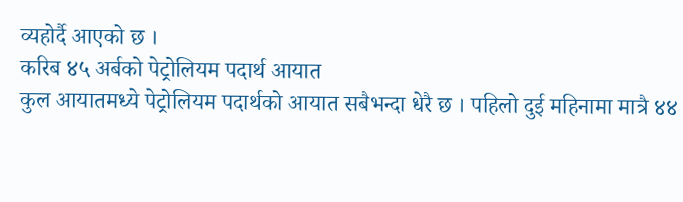व्यहोर्दै आएको छ ।
करिब ४५ अर्बको पेट्रोलियम पदार्थ आयात
कुल आयातमध्ये पेट्रोलियम पदार्थको आयात सबैभन्दा धेरै छ । पहिलो दुई महिनामा मात्रै ४४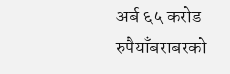अर्ब ६५ करोड रुपैयाँबराबरको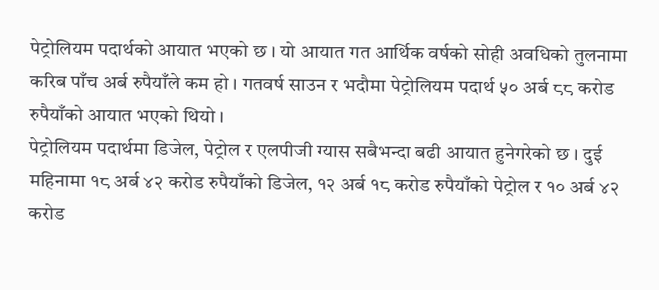पेट्रोलियम पदार्थको आयात भएको छ । यो आयात गत आर्थिक वर्षको सोही अवधिको तुलनामा करिब पाँच अर्ब रुपैयाँले कम हो । गतवर्ष साउन र भदौमा पेट्रोलियम पदार्थ ५० अर्ब ८८ करोड रुपैयाँको आयात भएको थियो ।
पेट्रोलियम पदार्थमा डिजेल, पेट्रोल र एलपीजी ग्यास सबैभन्दा बढी आयात हुनेगरेको छ । दुई महिनामा १८ अर्ब ४२ करोड रुपैयाँको डिजेल, १२ अर्ब १८ करोड रुपैयाँको पेट्रोल र १० अर्ब ४२ करोड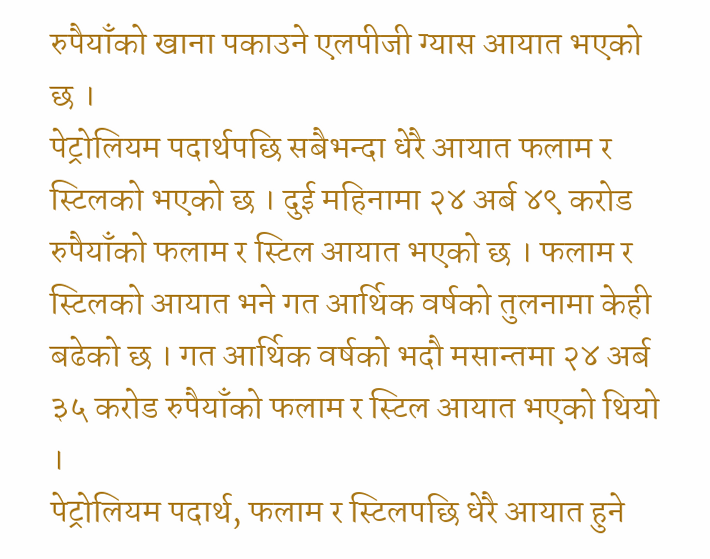रुपैयाँको खाना पकाउने एलपीजी ग्यास आयात भएको छ ।
पेट्रोलियम पदार्थपछि सबैभन्दा धेरै आयात फलाम र स्टिलको भएको छ । दुई महिनामा २४ अर्ब ४९ करोड रुपैयाँको फलाम र स्टिल आयात भएको छ । फलाम र स्टिलको आयात भने गत आर्थिक वर्षको तुलनामा केही बढेको छ । गत आर्थिक वर्षको भदौ मसान्तमा २४ अर्ब ३५ करोड रुपैयाँको फलाम र स्टिल आयात भएको थियो ।
पेट्रोलियम पदार्थ, फलाम र स्टिलपछि धेरै आयात हुने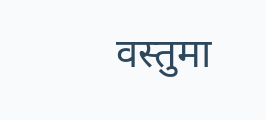वस्तुमा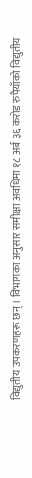विद्युतीय उपकरणहरू छन् । विभागका अनुसार समीक्षा अवधिमा १८ अर्ब ३६ करोड रुपैयाँको विद्युतीय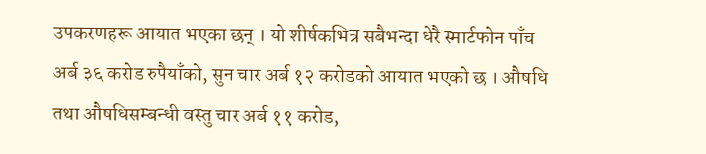उपकरणहरू आयात भएका छन् । यो शीर्षकभित्र सबैभन्दा धेरै स्मार्टफोन पाँच अर्ब ३६ करोड रुपैयाँको, सुन चार अर्ब १२ करोडको आयात भएको छ । औषधि तथा औषधिसम्बन्धी वस्तु चार अर्ब ११ करोड,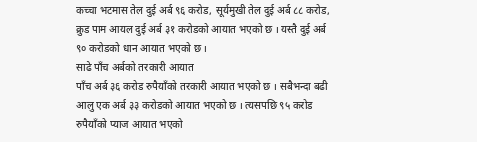कच्चा भटमास तेल दुई अर्ब ९६ करोड, सूर्यमुखी तेल दुई अर्ब ८८ करोड, क्रुड पाम आयल दुई अर्ब ३१ करोडको आयात भएको छ । यस्तै दुई अर्ब ९० करोडको धान आयात भएको छ ।
साढे पाँच अर्बको तरकारी आयात
पाँच अर्ब ३६ करोड रुपैयाँको तरकारी आयात भएको छ । सबैभन्दा बढी आलु एक अर्ब ३३ करोडको आयात भएको छ । त्यसपछि ९५ करोड रुपैयाँको प्याज आयात भएको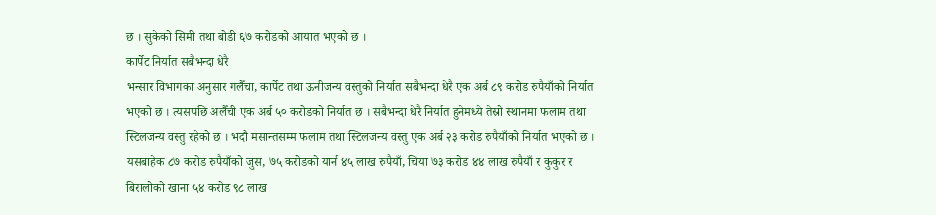छ । सुकेको सिमी तथा बोडी ६७ करोडको आयात भएको छ ।
कार्पेट निर्यात सबैभन्दा धेरै
भन्सार विभागका अनुसार गलैँचा, कार्पेट तथा ऊनीजन्य वस्तुको निर्यात सबैभन्दा धेरै एक अर्ब ८९ करोड रुपैयाँको निर्यात भएको छ । त्यसपछि अलैँची एक अर्ब ५० करोडको निर्यात छ । सबैभन्दा धेरै निर्यात हुनेमध्ये तेस्रो स्थानमा फलाम तथा स्टिलजन्य वस्तु रहेको छ । भदौ मसान्तसम्म फलाम तथा स्टिलजन्य वस्तु एक अर्ब २३ करोड रुपैयाँको निर्यात भएको छ । यसबाहेक ८७ करोड रुपैयाँको जुस, ७५ करोडको यार्न ४५ लाख रुपैयाँ, चिया ७३ करोड ४४ लाख रुपैयाँ र कुकुर र बिरालोको खाना ५४ करोड ९८ लाख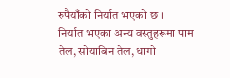रुपैयाँको निर्यात भएको छ ।
निर्यात भएका अन्य वस्तुहरूमा पाम तेल, सोयाबिन तेल, धागो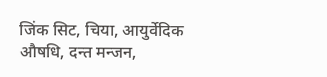जिंक सिट, चिया, आयुर्वेदिक औषधि, दन्त मन्जन,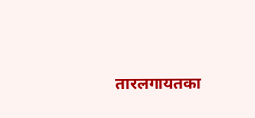तारलगायतका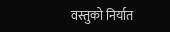वस्तुको निर्यात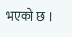भएको छ ।